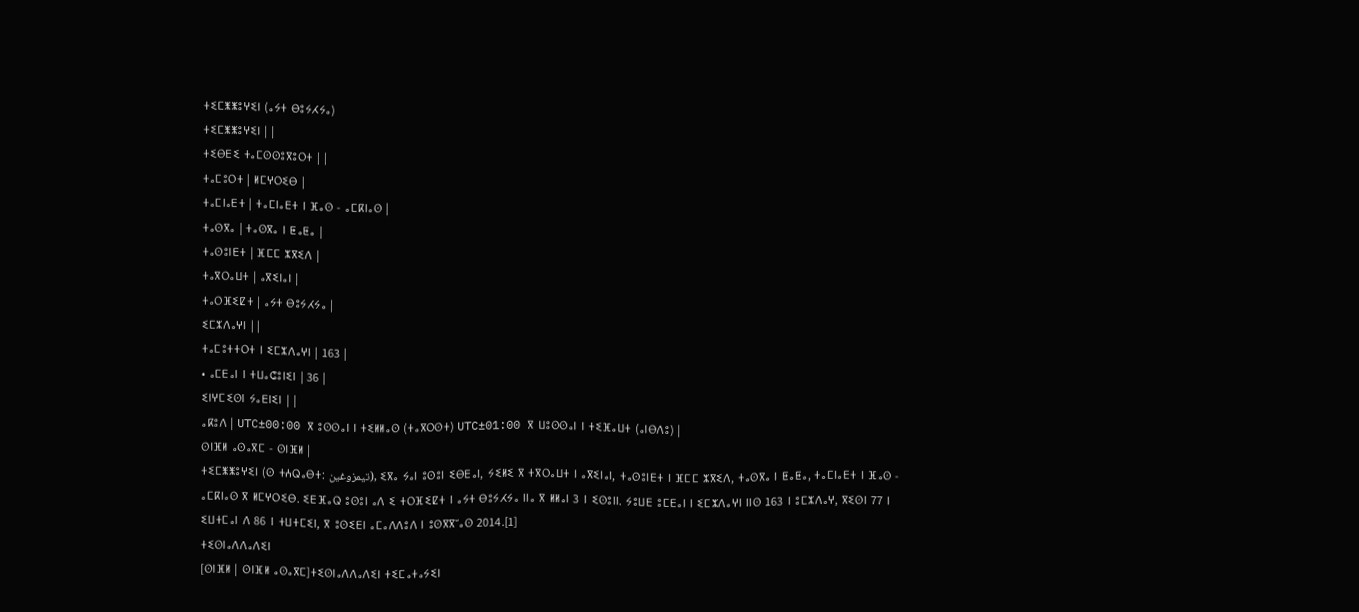ⵜⵉⵎⵥⵥⵓⵖⵉⵏ (ⴰⵢⵜ ⴱⵓⵢⵃⵢⴰ)
ⵜⵉⵎⵥⵥⵓⵖⵉⵏ | |
ⵜⵉⴱⴹⵉ ⵜⴰⵎⵙⵙⵓⴳⵓⵔⵜ | |
ⵜⴰⵎⵓⵔⵜ | ⵍⵎⵖⵔⵉⴱ |
ⵜⴰⵎⵏⴰⴹⵜ | ⵜⴰⵎⵏⴰⴹⵜ ⵏ ⴼⴰⵙ - ⴰⵎⴽⵏⴰⵙ |
ⵜⴰⵙⴳⴰ | ⵜⴰⵙⴳⴰ ⵏ ⵟⴰⵟⴰ |
ⵜⴰⵙⵓⵏⴹⵜ | ⴼⵎⵎ ⵣⴳⵉⴷ |
ⵜⴰⴳⵔⴰⵡⵜ | ⴰⴳⵉⵏⴰⵏ |
ⵜⴰⵔⴼⵉⵇⵜ | ⴰⵢⵜ ⴱⵓⵢⵃⵢⴰ |
ⵉⵎⵣⴷⴰⵖⵏ | |
ⵜⴰⵎⵓⵜⵜⵔⵜ ⵏ ⵉⵎⵣⴷⴰⵖⵏ | 163 |
• ⴰⵎⴹⴰⵏ ⵏ ⵜⵡⴰⵛⵓⵏⵉⵏ | 36 |
ⵉⵏⵖⵎⵉⵙⵏ ⵢⴰⴹⵏⵉⵏ | |
ⴰⴽⵓⴷ | UTC±00:00 ⴳ ⵓⵙⵙⴰⵏ ⵏ ⵜⵉⵍⵍⴰⵙ (ⵜⴰⴳⵔⵙⵜ) UTC±01:00 ⴳ ⵡⵓⵙⵙⴰⵏ ⵏ ⵜⵉⴼⴰⵡⵜ (ⴰⵏⴱⴷⵓ) |
ⵙⵏⴼⵍ ⴰⵙⴰⴳⵎ - ⵙⵏⴼⵍ |
ⵜⵉⵎⵥⵥⵓⵖⵉⵏ (ⵙ ⵜⵄⵕⴰⴱⵜ: تيمزوغين), ⵉⴳⴰ ⵢⴰⵏ ⵓⵙⵓⵏ ⵉⴱⴹⴰⵏ, ⵢⵉⵍⵉ ⴳ ⵜⴳⵔⴰⵡⵜ ⵏ ⴰⴳⵉⵏⴰⵏ, ⵜⴰⵙⵓⵏⴹⵜ ⵏ ⴼⵎⵎ ⵣⴳⵉⴷ, ⵜⴰⵙⴳⴰ ⵏ ⵟⴰⵟⴰ, ⵜⴰⵎⵏⴰⴹⵜ ⵏ ⴼⴰⵙ - ⴰⵎⴽⵏⴰⵙ ⴳ ⵍⵎⵖⵔⵉⴱ. ⵉⴹⴼⴰⵕ ⵓⵙⵓⵏ ⴰⴷ ⵉ ⵜⵔⴼⵉⵇⵜ ⵏ ⴰⵢⵜ ⴱⵓⵢⵃⵢⴰ ⵏⵏⴰ ⴳ ⵍⵍⴰⵏ 3 ⵏ ⵉⵙⵓⵏⵏ. ⵢⵓⵡⴹ ⵓⵎⴹⴰⵏ ⵏ ⵉⵎⵣⴷⴰⵖⵏ ⵏⵏⵙ 163 ⵏ ⵓⵎⵣⴷⴰⵖ, ⴳⵉⵙⵏ 77 ⵏ ⵉⵡⵜⵎⴰⵏ ⴷ 86 ⵏ ⵜⵡⵜⵎⵉⵏ, ⴳ ⵓⵙⵉⴹⵏ ⴰⵎⴰⴷⴷⵓⴷ ⵏ ⵓⵙⴳⴳⵯⴰⵙ 2014.[1]
ⵜⵉⵙⵏⴰⴷⴷⴰⴷⵉⵏ
[ⵙⵏⴼⵍ | ⵙⵏⴼⵍ ⴰⵙⴰⴳⵎ]ⵜⵉⵙⵏⴰⴷⴷⴰⴷⵉⵏ ⵜⵉⵎⴰⵜⴰⵢⵉⵏ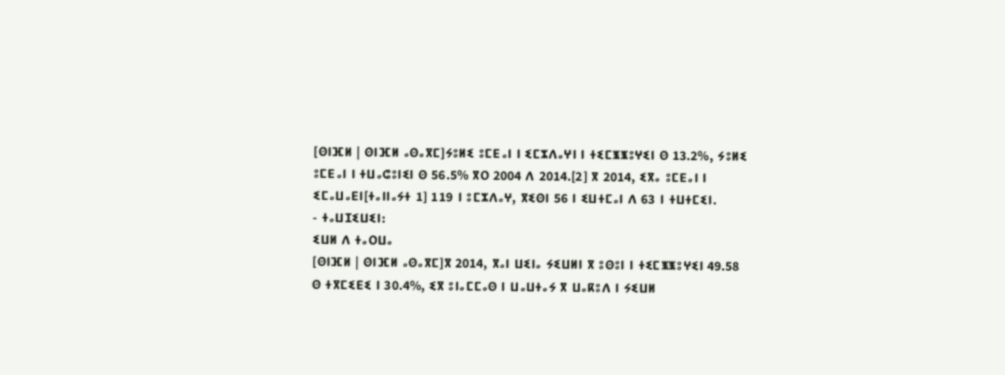[ⵙⵏⴼⵍ | ⵙⵏⴼⵍ ⴰⵙⴰⴳⵎ]ⵢⵓⵍⵉ ⵓⵎⴹⴰⵏ ⵏ ⵉⵎⵣⴷⴰⵖⵏ ⵏ ⵜⵉⵎⵥⵥⵓⵖⵉⵏ ⵙ 13.2%, ⵢⵓⵍⵉ ⵓⵎⴹⴰⵏ ⵏ ⵜⵡⴰⵛⵓⵏⵉⵏ ⵙ 56.5% ⴳⵔ 2004 ⴷ 2014.[2] ⴳ 2014, ⵉⴳⴰ ⵓⵎⴹⴰⵏ ⵏ ⵉⵎⴰⵡⴰⴹⵏ[ⵜⴰⵏⵏⴰⵢⵜ 1] 119 ⵏ ⵓⵎⵣⴷⴰⵖ, ⴳⵉⵙⵏ 56 ⵏ ⵉⵡⵜⵎⴰⵏ ⴷ 63 ⵏ ⵜⵡⵜⵎⵉⵏ.
- ⵜⴰⵡⵊⵉⵡⵉⵏ:
ⵉⵡⵍ ⴷ ⵜⴰⵔⵡⴰ
[ⵙⵏⴼⵍ | ⵙⵏⴼⵍ ⴰⵙⴰⴳⵎ]ⴳ 2014, ⴳⴰⵏ ⵡⵉⵏⴰ ⵢⵉⵡⵍⵏ ⴳ ⵓⵙⵓⵏ ⵏ ⵜⵉⵎⵥⵥⵓⵖⵉⵏ 49.58 ⵙ ⵜⴳⵎⵉⴹⵉ ⵏ 30.4%, ⵉⴳ ⵓⵏⴰⵎⵎⴰⵙ ⵏ ⵡⴰⵡⵜⴰⵢ ⴳ ⵡⴰⴽⵓⴷ ⵏ ⵢⵉⵡⵍ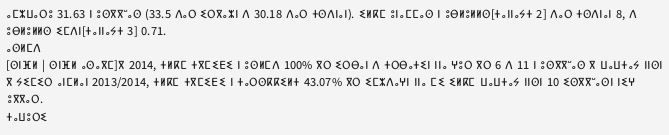ⴰⵎⵣⵡⴰⵔⵓ 31.63 ⵏ ⵓⵙⴳⴳⵯⴰⵙ (33.5 ⴷⴰⵔ ⵉⵔⴳⴰⵣⵏ ⴷ 30.18 ⴷⴰⵔ ⵜⵙⴷⵏⴰⵏ). ⵉⵍⴽⵎ ⵓⵏⴰⵎⵎⴰⵙ ⵏ ⵓⴱⵍⵓⵍⵍⵙ[ⵜⴰⵏⵏⴰⵢⵜ 2] ⴷⴰⵔ ⵜⵙⴷⵏⴰⵏ 8, ⴷ ⵓⴱⵍⵓⵍⵍⵙ ⵉⵎⴷⵏ[ⵜⴰⵏⵏⴰⵢⵜ 3] 0.71.
ⴰⵙⵍⵎⴷ
[ⵙⵏⴼⵍ | ⵙⵏⴼⵍ ⴰⵙⴰⴳⵎ]ⴳ 2014, ⵜⵍⴽⵎ ⵜⴳⵎⵉⴹⵉ ⵏ ⵓⵙⵍⵎⴷ 100% ⴳⵔ ⵉⵔⴱⴰⵏ ⴷ ⵜⵔⴱⴰⵜⵉⵏ ⵏⵏⴰ ⵖⵓⵔ ⴳⵔ 6 ⴷ 11 ⵏ ⵓⵙⴳⴳⵯⴰⵙ ⴳ ⵡⴰⵡⵜⴰⵢ ⵏⵏⵙⵏ ⴳ ⵢⵉⵎⵉⵔ ⴰⵏⵎⵍⴰⵏ 2013/2014, ⵜⵍⴽⵎ ⵜⴳⵎⵉⴹⵉ ⵏ ⵜⴰⵔⵙⴽⴽⵉⵍⵜ 43.07% ⴳⵔ ⵉⵎⵣⴷⴰⵖⵏ ⵏⵏⴰ ⵎⵉ ⵉⵍⴽⵎ ⵡⴰⵡⵜⴰⵢ ⵏⵏⵙⵏ 10 ⵉⵙⴳⴳⵯⴰⵙⵏ ⵏⵉⵖ ⵓⴳⴳⴰⵔ.
ⵜⴰⵡⵓⵔⵉ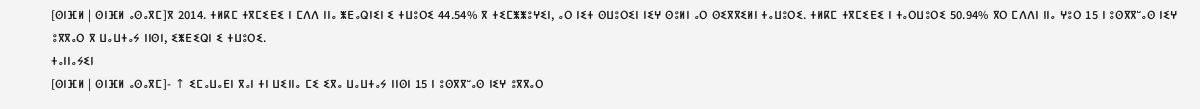[ⵙⵏⴼⵍ | ⵙⵏⴼⵍ ⴰⵙⴰⴳⵎ]ⴳ 2014. ⵜⵍⴽⵎ ⵜⴳⵎⵉⴹⵉ ⵏ ⵎⴷⴷ ⵏⵏⴰ ⵥⴹⴰⵕⵏⵉⵏ ⵉ ⵜⵡⵓⵔⵉ 44.54% ⴳ ⵜⵉⵎⵥⵥⵓⵖⵉⵏ, ⴰⵔ ⵏⵉⵜ ⵙⵡⵓⵔⵉⵏ ⵏⵉⵖ ⵙⵓⵍⵏ ⴰⵔ ⵙⵉⴳⴳⵉⵍⵏ ⵜⴰⵡⵓⵔⵉ. ⵜⵍⴽⵎ ⵜⴳⵎⵉⴹⵉ ⵏ ⵜⴰⵔⵡⵓⵔⵉ 50.94% ⴳⵔ ⵎⴷⴷⵏ ⵏⵏⴰ ⵖⵓⵔ 15 ⵏ ⵓⵙⴳⴳⵯⴰⵙ ⵏⵉⵖ ⵓⴳⴳⴰⵔ ⴳ ⵡⴰⵡⵜⴰⵢ ⵏⵏⵙⵏ, ⵉⵥⴹⵉⵕⵏ ⵉ ⵜⵡⵓⵔⵉ.
ⵜⴰⵏⵏⴰⵢⵉⵏ
[ⵙⵏⴼⵍ | ⵙⵏⴼⵍ ⴰⵙⴰⴳⵎ]- ↑ ⵉⵎⴰⵡⴰⴹⵏ ⴳⴰⵏ ⵜⵏ ⵡⵉⵏⵏⴰ ⵎⵉ ⵉⴳⴰ ⵡⴰⵡⵜⴰⵢ ⵏⵏⵙⵏ 15 ⵏ ⵓⵙⴳⴳⵯⴰⵙ ⵏⵉⵖ ⵓⴳⴳⴰⵔ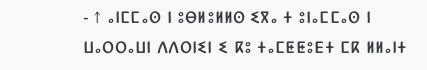- ↑ ⴰⵏⵎⵎⴰⵙ ⵏ ⵓⴱⵍⵓⵍⵍⵙ ⵉⴳⴰ ⵜ ⵓⵏⴰⵎⵎⴰⵙ ⵏ ⵡⴰⵔⵔⴰⵡⵏ ⴷⴷⵔⵏⵉⵏ ⵉ ⴽⵓ ⵜⴰⵎⵟⵟⵓⴹⵜ ⵎⴽ ⵍⵍⴰⵏⵜ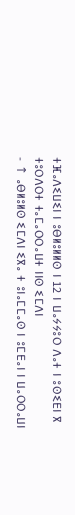ⵜⴼⴰⴷⵉⵡⵉⵏ ⵏ ⵓⴱⵍⵓⵍⵍⵙ ⵏ 12 ⵏ ⵡⴰⵢⵢⵓⵔ ⴷⴰⵜ ⵏ ⵓⵙⵉⴹⵏ ⴳ ⵜⵓⵔⴷⵔⵜ ⵜⴰⵎⴰⵔⵔⴰⵡⵜ ⵏⵏⵙ ⵉⵎⴷⵏ
- ↑ ⴰⴱⵍⵓⵍⵙ ⵉⵎⴷⵏ ⵉⴳⴰ ⵜ ⵓⵏⴰⵎⵎⴰⵙ ⵏ ⵓⵎⴹⴰⵏ ⵏ ⵡⴰⵔⵔⴰⵡⵏ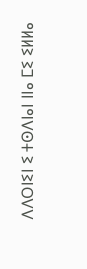ⴷⴷⵔⵏⵉⵏ ⵉ ⵜⵙⴷⵏⴰⵏ ⵏⵏⴰ ⵎⵉ ⵉⵍⵍⴰ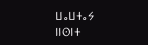ⵡⴰⵡⵜⴰⵢ ⵏⵏⵙⵏⵜ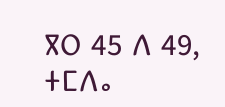ⴳⵔ 45 ⴷ 49, ⵜⵎⴷⴰ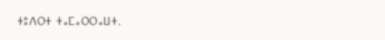ⵜⵓⴷⵔⵜ ⵜⴰⵎⴰⵔⵔⴰⵡⵜ.